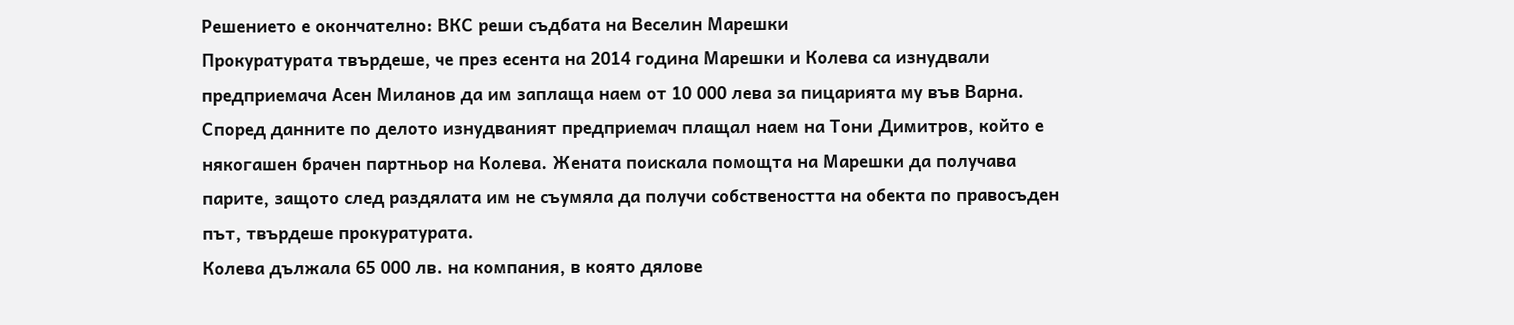Решението е окончателно: ВКС реши съдбата на Веселин Марешки
Прокуратурата твърдеше, че през есента на 2014 година Марешки и Колева са изнудвали предприемача Асен Миланов да им заплаща наем от 10 000 лева за пицарията му във Варна. Според данните по делото изнудваният предприемач плащал наем на Тони Димитров, който е някогашен брачен партньор на Колева. Жената поискала помощта на Марешки да получава парите, защото след раздялата им не съумяла да получи собствеността на обекта по правосъден път, твърдеше прокуратурата.
Колева дължала 65 000 лв. на компания, в която дялове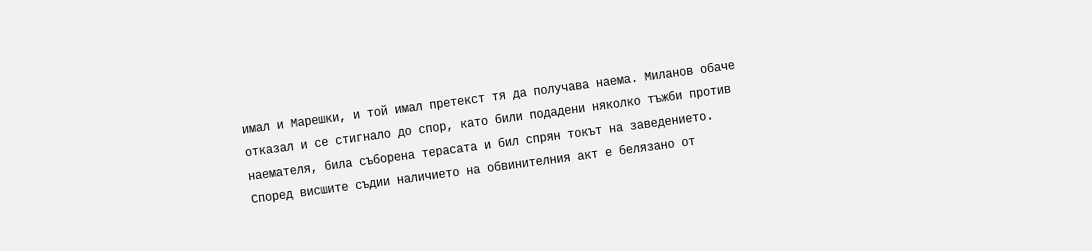имал и Марешки, и той имал претекст тя да получава наема. Миланов обаче отказал и се стигнало до спор, като били подадени няколко тъжби против наемателя, била съборена терасата и бил спрян токът на заведението.
Според висшите съдии наличието на обвинителния акт е белязано от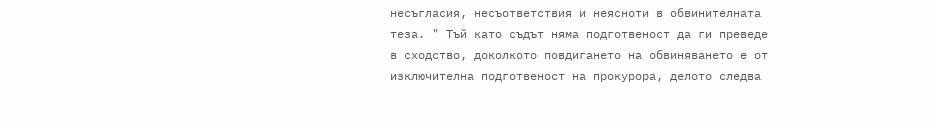несъгласия, несъответствия и неясноти в обвинителната теза. " Тъй като съдът няма подготвеност да ги преведе в сходство, доколкото повдигането на обвиняването е от изключителна подготвеност на прокурора, делото следва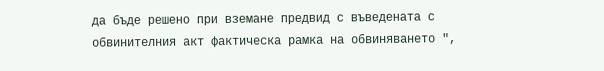да бъде решено при вземане предвид с въведената с обвинителния акт фактическа рамка на обвиняването ",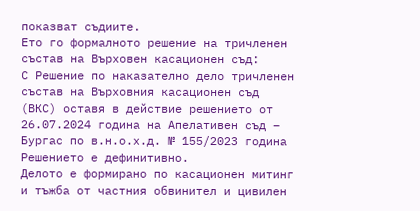показват съдиите.
Ето го формалното решение на тричленен състав на Върховен касационен съд:
С Решение по наказателно дело тричленен състав на Върховния касационен съд (ВКС) оставя в действие решението от 26.07.2024 година на Апелативен съд – Бургас по в.н.о.х.д. № 155/2023 година Решението е дефинитивно.
Делото е формирано по касационен митинг и тъжба от частния обвинител и цивилен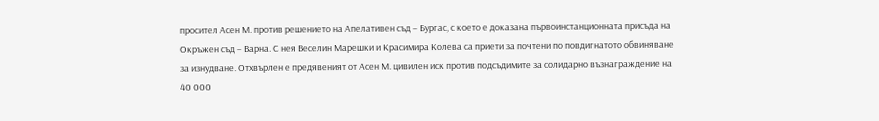просител Асен М. против решението на Апелативен съд – Бургас, с което е доказана първоинстанционната присъда на Окръжен съд – Варна. С нея Веселин Марешки и Красимира Колева са приети за почтени по повдигнатото обвиняване за изнудване. Отхвърлен е предявеният от Асен М. цивилен иск против подсъдимите за солидарно възнаграждение на 40 000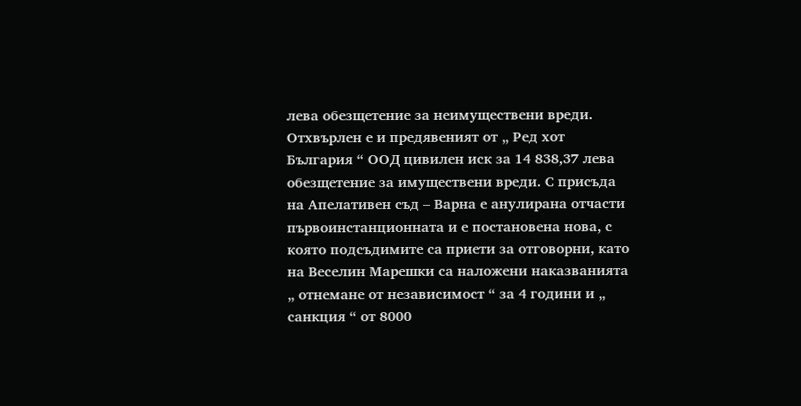лева обезщетение за неимуществени вреди.
Отхвърлен е и предявеният от „ Ред хот България “ ООД цивилен иск за 14 838,37 лева обезщетение за имуществени вреди. С присъда на Апелативен съд – Варна е анулирана отчасти първоинстанционната и е постановена нова, с която подсъдимите са приети за отговорни, като на Веселин Марешки са наложени наказванията „ отнемане от независимост “ за 4 години и „ санкция “ от 8000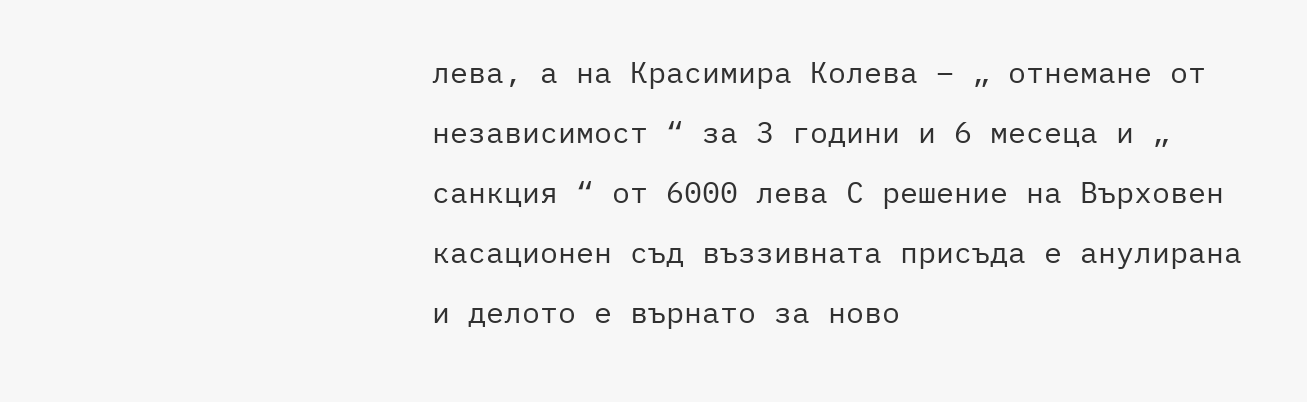лева, а на Красимира Колева – „ отнемане от независимост “ за 3 години и 6 месеца и „ санкция “ от 6000 лева С решение на Върховен касационен съд въззивната присъда е анулирана и делото е върнато за ново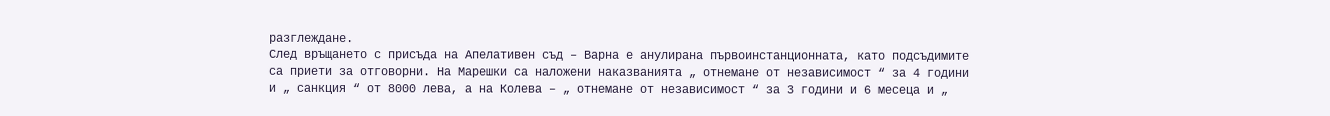разглеждане.
След връщането с присъда на Апелативен съд – Варна е анулирана първоинстанционната, като подсъдимите са приети за отговорни. На Марешки са наложени наказванията „ отнемане от независимост “ за 4 години и „ санкция “ от 8000 лева, а на Колева – „ отнемане от независимост “ за 3 години и 6 месеца и „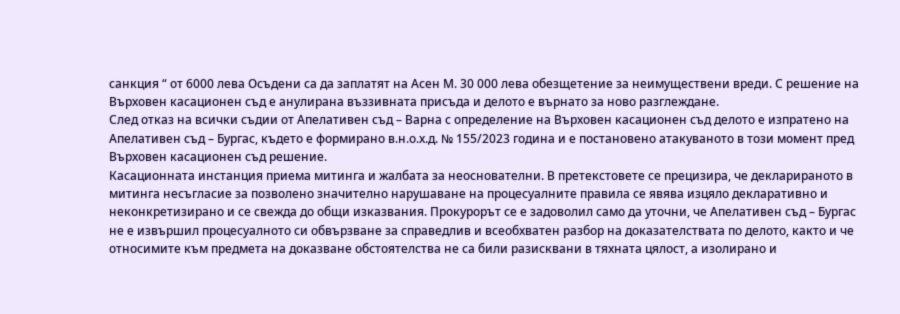санкция “ от 6000 лева Осъдени са да заплатят на Асен М. 30 000 лева обезщетение за неимуществени вреди. С решение на Върховен касационен съд е анулирана въззивната присъда и делото е върнато за ново разглеждане.
След отказ на всички съдии от Апелативен съд – Варна с определение на Върховен касационен съд делото е изпратено на Апелативен съд – Бургас, където е формирано в.н.о.х.д. № 155/2023 година и е постановено атакуваното в този момент пред Върховен касационен съд решение.
Касационната инстанция приема митинга и жалбата за неоснователни. В претекстовете се прецизира, че декларираното в митинга несъгласие за позволено значително нарушаване на процесуалните правила се явява изцяло декларативно и неконкретизирано и се свежда до общи изказвания. Прокурорът се е задоволил само да уточни, че Апелативен съд – Бургас не е извършил процесуалното си обвързване за справедлив и всеобхватен разбор на доказателствата по делото, както и че относимите към предмета на доказване обстоятелства не са били разисквани в тяхната цялост, а изолирано и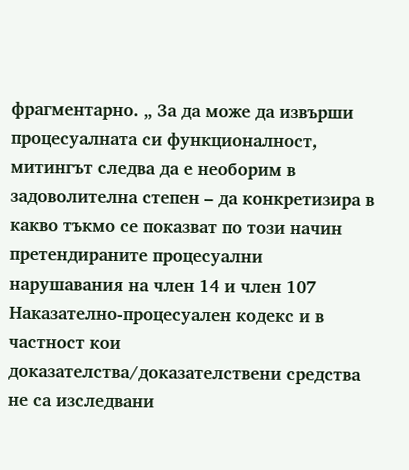фрагментарно. „ За да може да извърши процесуалната си функционалност, митингът следва да е необорим в задоволителна степен – да конкретизира в какво тъкмо се показват по този начин претендираните процесуални нарушавания на член 14 и член 107 Наказателно-процесуален кодекс и в частност кои доказателства/доказателствени средства не са изследвани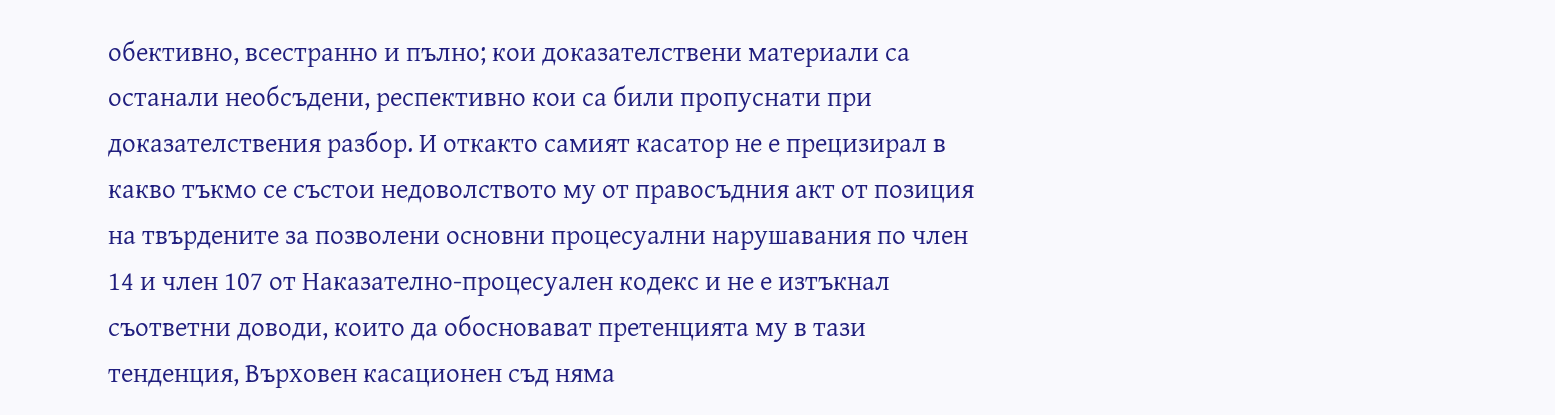обективно, всестранно и пълно; кои доказателствени материали са останали необсъдени, респективно кои са били пропуснати при доказателствения разбор. И откакто самият касатор не е прецизирал в какво тъкмо се състои недоволството му от правосъдния акт от позиция на твърдените за позволени основни процесуални нарушавания по член 14 и член 107 от Наказателно-процесуален кодекс и не е изтъкнал съответни доводи, които да обосновават претенцията му в тази тенденция, Върховен касационен съд няма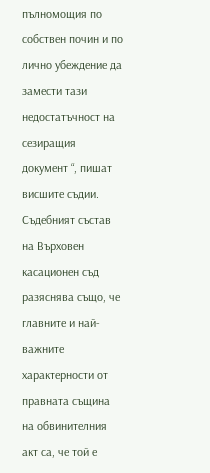пълномощия по собствен почин и по лично убеждение да замести тази недостатъчност на сезиращия документ “, пишат висшите съдии.
Съдебният състав на Върховен касационен съд разяснява също, че главните и най-важните характерности от правната същина на обвинителния акт са, че той е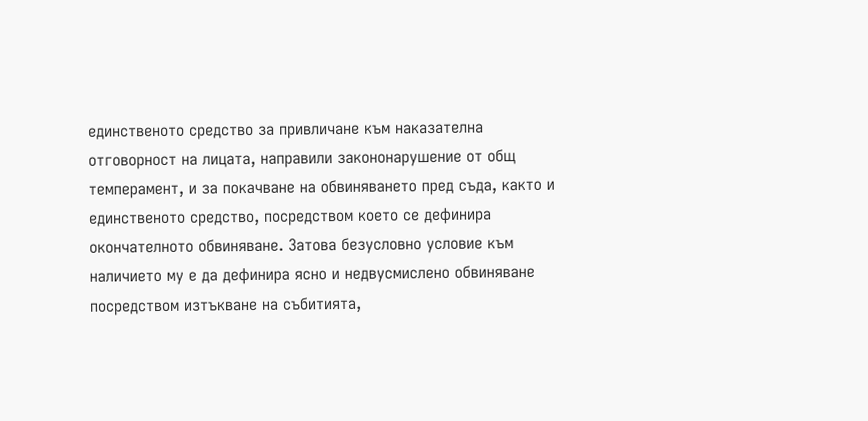единственото средство за привличане към наказателна отговорност на лицата, направили закононарушение от общ темперамент, и за покачване на обвиняването пред съда, както и единственото средство, посредством което се дефинира окончателното обвиняване. Затова безусловно условие към наличието му е да дефинира ясно и недвусмислено обвиняване посредством изтъкване на събитията,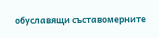обуславящи съставомерните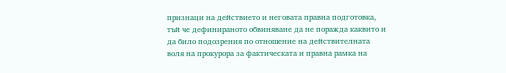признаци на действието и неговата правна подготовка, тъй че дефинираното обвиняване да не поражда каквито и да било подозрения по отношение на действителната воля на прокурора за фактическата и правна рамка на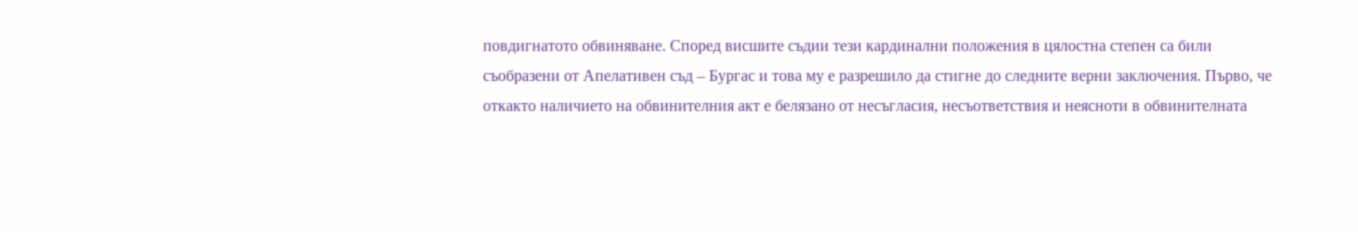повдигнатото обвиняване. Според висшите съдии тези кардинални положения в цялостна степен са били съобразени от Апелативен съд – Бургас и това му е разрешило да стигне до следните верни заключения. Първо, че откакто наличието на обвинителния акт е белязано от несъгласия, несъответствия и неясноти в обвинителната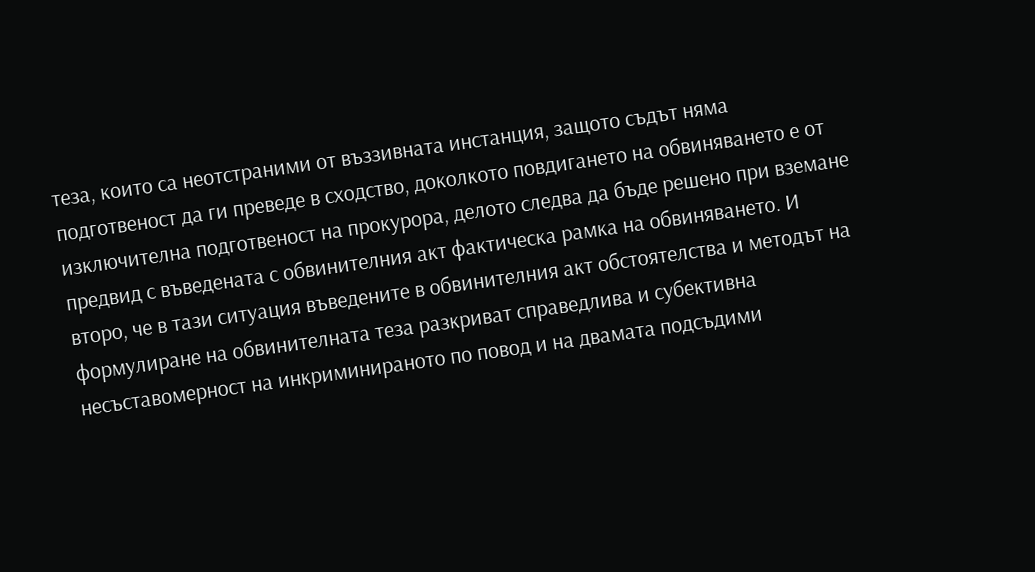теза, които са неотстраними от въззивната инстанция, защото съдът няма подготвеност да ги преведе в сходство, доколкото повдигането на обвиняването е от изключителна подготвеност на прокурора, делото следва да бъде решено при вземане предвид с въведената с обвинителния акт фактическа рамка на обвиняването. И второ, че в тази ситуация въведените в обвинителния акт обстоятелства и методът на формулиране на обвинителната теза разкриват справедлива и субективна несъставомерност на инкриминираното по повод и на двамата подсъдими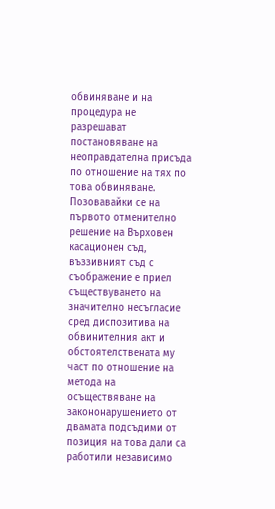обвиняване и на процедура не разрешават постановяване на неоправдателна присъда по отношение на тях по това обвиняване. Позовавайки се на първото отменително решение на Върховен касационен съд, въззивният съд с съображение е приел съществуването на значително несъгласие сред диспозитива на обвинителния акт и обстоятелствената му част по отношение на метода на осъществяване на закононарушението от двамата подсъдими от позиция на това дали са работили независимо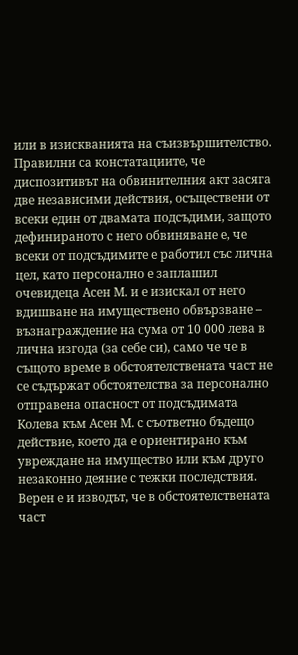или в изискванията на съизвършителство. Правилни са констатациите, че диспозитивът на обвинителния акт засяга две независими действия, осъществени от всеки един от двамата подсъдими, защото дефинираното с него обвиняване е, че всеки от подсъдимите е работил със лична цел, като персонално е заплашил очевидеца Асен М. и е изискал от него вдишване на имуществено обвързване – възнаграждение на сума от 10 000 лева в лична изгода (за себе си), само че че в същото време в обстоятелствената част не се съдържат обстоятелства за персонално отправена опасност от подсъдимата Колева към Асен М. с съответно бъдещо действие, което да е ориентирано към увреждане на имущество или към друго незаконно деяние с тежки последствия. Верен е и изводът, че в обстоятелствената част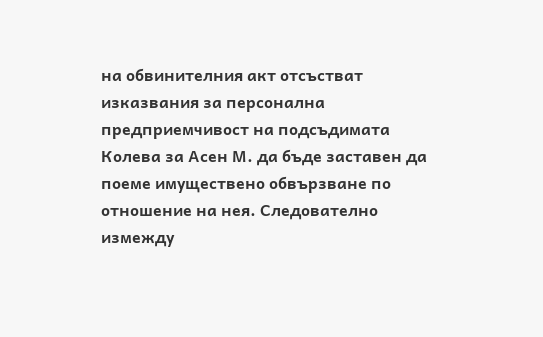на обвинителния акт отсъстват изказвания за персонална предприемчивост на подсъдимата Колева за Асен М. да бъде заставен да поеме имуществено обвързване по отношение на нея. Следователно измежду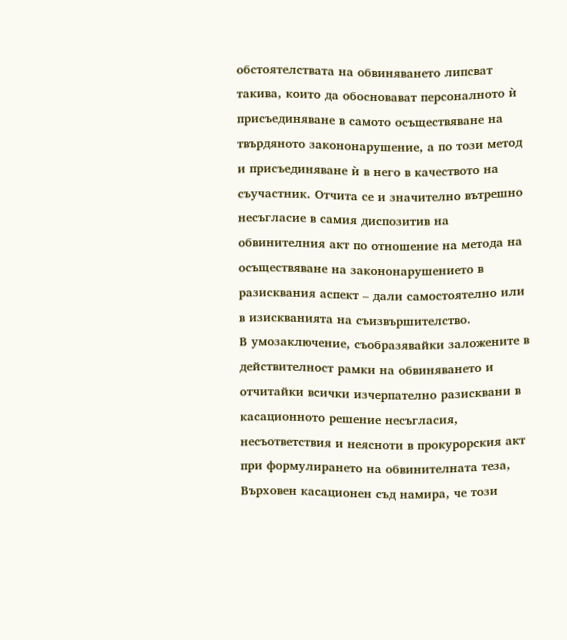обстоятелствата на обвиняването липсват такива, които да обосновават персоналното ѝ присъединяване в самото осъществяване на твърдяното закононарушение, а по този метод и присъединяване ѝ в него в качеството на съучастник. Отчита се и значително вътрешно несъгласие в самия диспозитив на обвинителния акт по отношение на метода на осъществяване на закононарушението в разисквания аспект – дали самостоятелно или в изискванията на съизвършителство.
В умозаключение, съобразявайки заложените в действителност рамки на обвиняването и отчитайки всички изчерпателно разисквани в касационното решение несъгласия, несъответствия и неясноти в прокурорския акт при формулирането на обвинителната теза, Върховен касационен съд намира, че този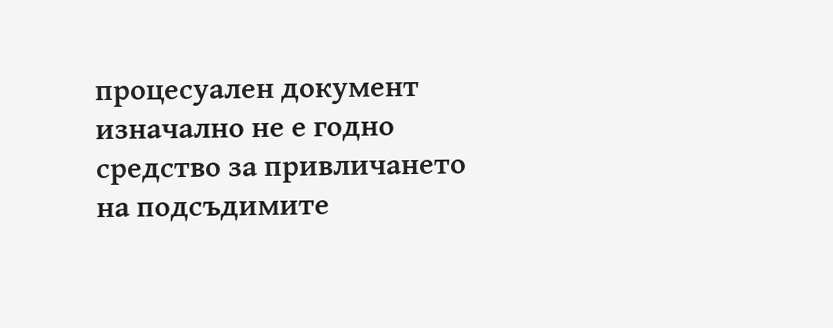процесуален документ изначално не е годно средство за привличането на подсъдимите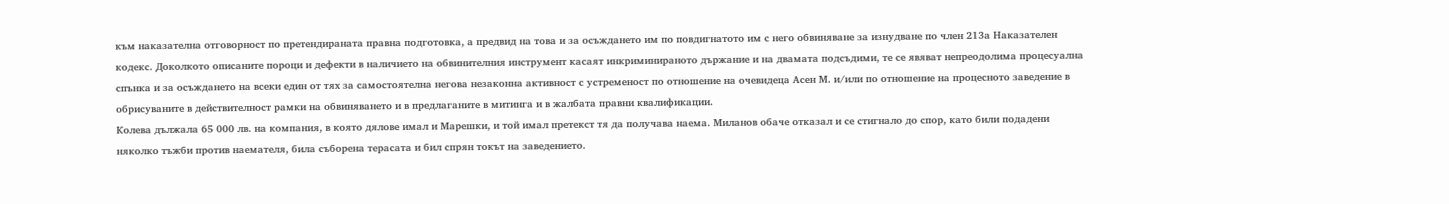към наказателна отговорност по претендираната правна подготовка, а предвид на това и за осъждането им по повдигнатото им с него обвиняване за изнудване по член 213а Наказателен кодекс. Доколкото описаните пороци и дефекти в наличието на обвинителния инструмент касаят инкриминираното държание и на двамата подсъдими, те се явяват непреодолима процесуална спънка и за осъждането на всеки един от тях за самостоятелна негова незаконна активност с устременост по отношение на очевидеца Асен М. и/или по отношение на процесното заведение в обрисуваните в действителност рамки на обвиняването и в предлаганите в митинга и в жалбата правни квалификации.
Колева дължала 65 000 лв. на компания, в която дялове имал и Марешки, и той имал претекст тя да получава наема. Миланов обаче отказал и се стигнало до спор, като били подадени няколко тъжби против наемателя, била съборена терасата и бил спрян токът на заведението.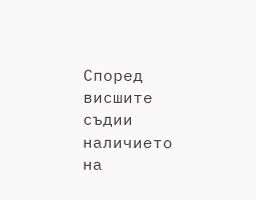Според висшите съдии наличието на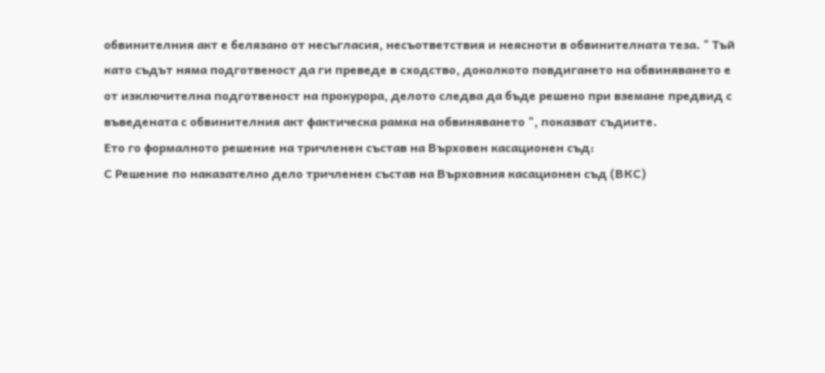обвинителния акт е белязано от несъгласия, несъответствия и неясноти в обвинителната теза. " Тъй като съдът няма подготвеност да ги преведе в сходство, доколкото повдигането на обвиняването е от изключителна подготвеност на прокурора, делото следва да бъде решено при вземане предвид с въведената с обвинителния акт фактическа рамка на обвиняването ", показват съдиите.
Ето го формалното решение на тричленен състав на Върховен касационен съд:
С Решение по наказателно дело тричленен състав на Върховния касационен съд (ВКС)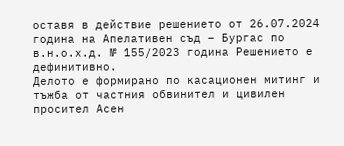оставя в действие решението от 26.07.2024 година на Апелативен съд – Бургас по в.н.о.х.д. № 155/2023 година Решението е дефинитивно.
Делото е формирано по касационен митинг и тъжба от частния обвинител и цивилен просител Асен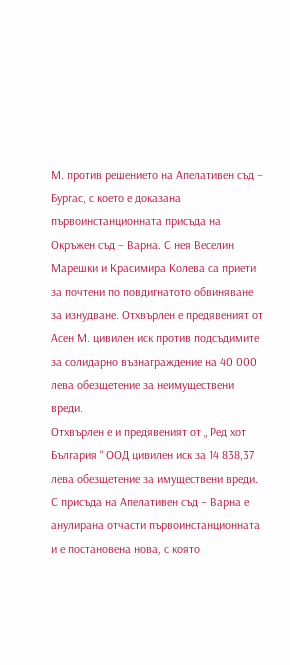М. против решението на Апелативен съд – Бургас, с което е доказана първоинстанционната присъда на Окръжен съд – Варна. С нея Веселин Марешки и Красимира Колева са приети за почтени по повдигнатото обвиняване за изнудване. Отхвърлен е предявеният от Асен М. цивилен иск против подсъдимите за солидарно възнаграждение на 40 000 лева обезщетение за неимуществени вреди.
Отхвърлен е и предявеният от „ Ред хот България “ ООД цивилен иск за 14 838,37 лева обезщетение за имуществени вреди. С присъда на Апелативен съд – Варна е анулирана отчасти първоинстанционната и е постановена нова, с която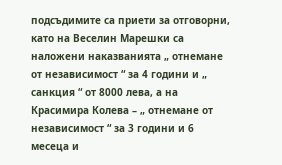подсъдимите са приети за отговорни, като на Веселин Марешки са наложени наказванията „ отнемане от независимост “ за 4 години и „ санкция “ от 8000 лева, а на Красимира Колева – „ отнемане от независимост “ за 3 години и 6 месеца и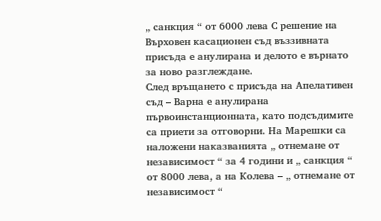„ санкция “ от 6000 лева С решение на Върховен касационен съд въззивната присъда е анулирана и делото е върнато за ново разглеждане.
След връщането с присъда на Апелативен съд – Варна е анулирана първоинстанционната, като подсъдимите са приети за отговорни. На Марешки са наложени наказванията „ отнемане от независимост “ за 4 години и „ санкция “ от 8000 лева, а на Колева – „ отнемане от независимост “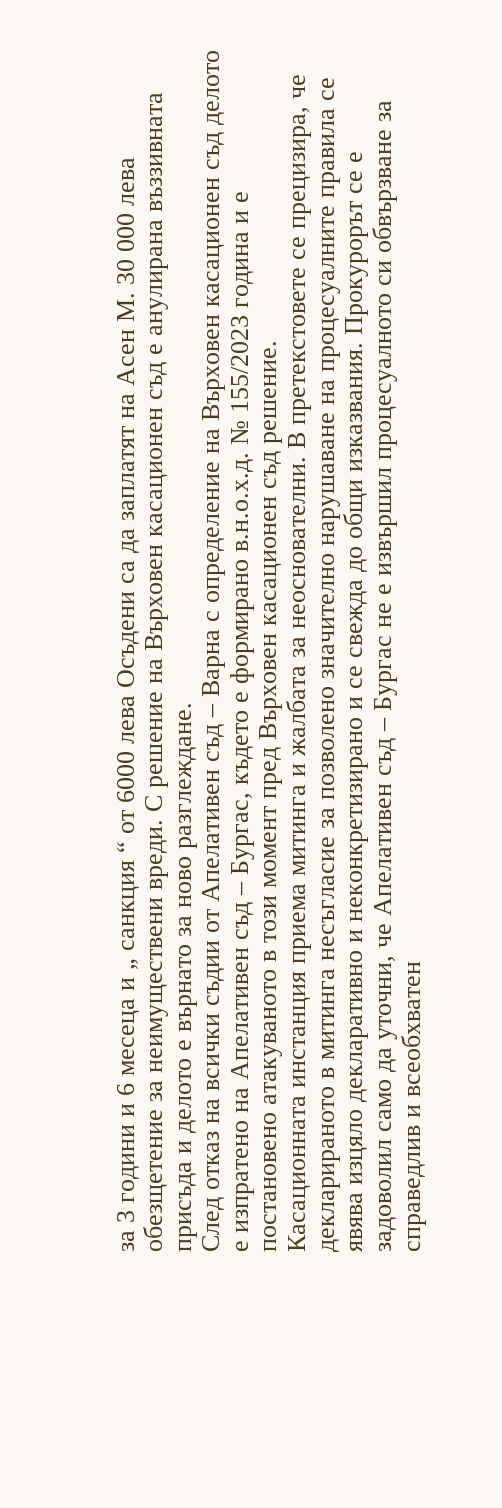за 3 години и 6 месеца и „ санкция “ от 6000 лева Осъдени са да заплатят на Асен М. 30 000 лева обезщетение за неимуществени вреди. С решение на Върховен касационен съд е анулирана въззивната присъда и делото е върнато за ново разглеждане.
След отказ на всички съдии от Апелативен съд – Варна с определение на Върховен касационен съд делото е изпратено на Апелативен съд – Бургас, където е формирано в.н.о.х.д. № 155/2023 година и е постановено атакуваното в този момент пред Върховен касационен съд решение.
Касационната инстанция приема митинга и жалбата за неоснователни. В претекстовете се прецизира, че декларираното в митинга несъгласие за позволено значително нарушаване на процесуалните правила се явява изцяло декларативно и неконкретизирано и се свежда до общи изказвания. Прокурорът се е задоволил само да уточни, че Апелативен съд – Бургас не е извършил процесуалното си обвързване за справедлив и всеобхватен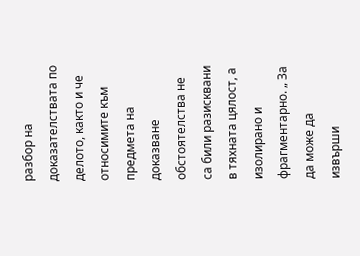разбор на доказателствата по делото, както и че относимите към предмета на доказване обстоятелства не са били разисквани в тяхната цялост, а изолирано и фрагментарно. „ За да може да извърши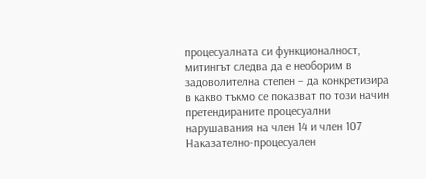процесуалната си функционалност, митингът следва да е необорим в задоволителна степен – да конкретизира в какво тъкмо се показват по този начин претендираните процесуални нарушавания на член 14 и член 107 Наказателно-процесуален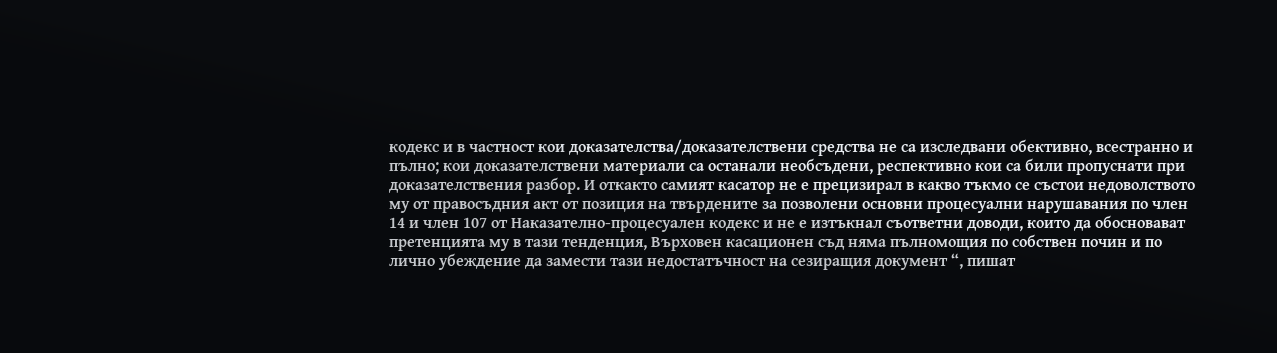кодекс и в частност кои доказателства/доказателствени средства не са изследвани обективно, всестранно и пълно; кои доказателствени материали са останали необсъдени, респективно кои са били пропуснати при доказателствения разбор. И откакто самият касатор не е прецизирал в какво тъкмо се състои недоволството му от правосъдния акт от позиция на твърдените за позволени основни процесуални нарушавания по член 14 и член 107 от Наказателно-процесуален кодекс и не е изтъкнал съответни доводи, които да обосновават претенцията му в тази тенденция, Върховен касационен съд няма пълномощия по собствен почин и по лично убеждение да замести тази недостатъчност на сезиращия документ “, пишат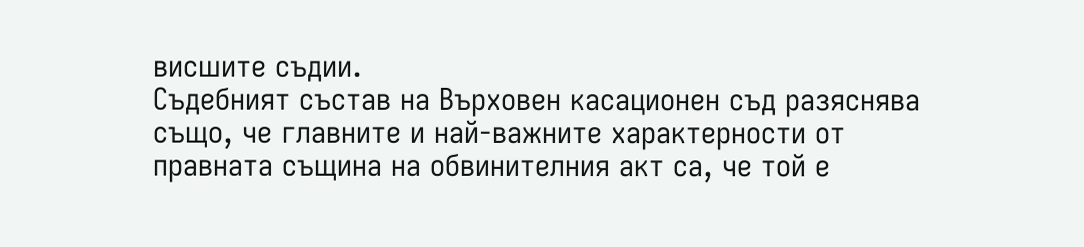висшите съдии.
Съдебният състав на Върховен касационен съд разяснява също, че главните и най-важните характерности от правната същина на обвинителния акт са, че той е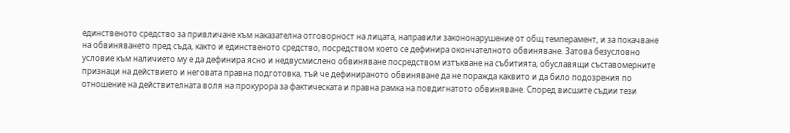единственото средство за привличане към наказателна отговорност на лицата, направили закононарушение от общ темперамент, и за покачване на обвиняването пред съда, както и единственото средство, посредством което се дефинира окончателното обвиняване. Затова безусловно условие към наличието му е да дефинира ясно и недвусмислено обвиняване посредством изтъкване на събитията, обуславящи съставомерните признаци на действието и неговата правна подготовка, тъй че дефинираното обвиняване да не поражда каквито и да било подозрения по отношение на действителната воля на прокурора за фактическата и правна рамка на повдигнатото обвиняване. Според висшите съдии тези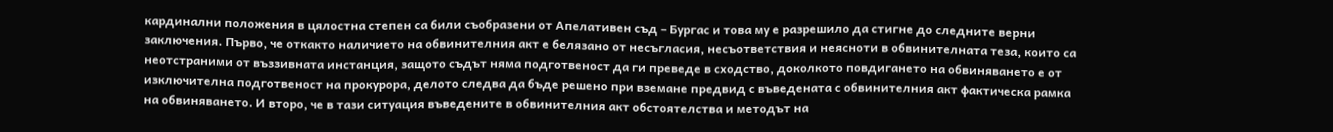кардинални положения в цялостна степен са били съобразени от Апелативен съд – Бургас и това му е разрешило да стигне до следните верни заключения. Първо, че откакто наличието на обвинителния акт е белязано от несъгласия, несъответствия и неясноти в обвинителната теза, които са неотстраними от въззивната инстанция, защото съдът няма подготвеност да ги преведе в сходство, доколкото повдигането на обвиняването е от изключителна подготвеност на прокурора, делото следва да бъде решено при вземане предвид с въведената с обвинителния акт фактическа рамка на обвиняването. И второ, че в тази ситуация въведените в обвинителния акт обстоятелства и методът на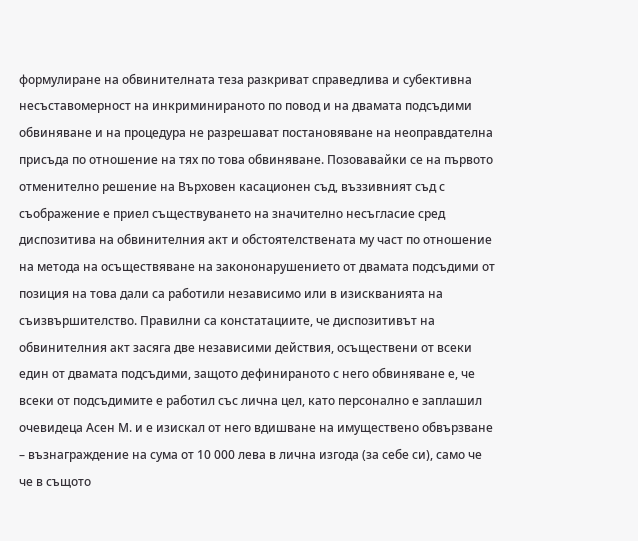формулиране на обвинителната теза разкриват справедлива и субективна несъставомерност на инкриминираното по повод и на двамата подсъдими обвиняване и на процедура не разрешават постановяване на неоправдателна присъда по отношение на тях по това обвиняване. Позовавайки се на първото отменително решение на Върховен касационен съд, въззивният съд с съображение е приел съществуването на значително несъгласие сред диспозитива на обвинителния акт и обстоятелствената му част по отношение на метода на осъществяване на закононарушението от двамата подсъдими от позиция на това дали са работили независимо или в изискванията на съизвършителство. Правилни са констатациите, че диспозитивът на обвинителния акт засяга две независими действия, осъществени от всеки един от двамата подсъдими, защото дефинираното с него обвиняване е, че всеки от подсъдимите е работил със лична цел, като персонално е заплашил очевидеца Асен М. и е изискал от него вдишване на имуществено обвързване – възнаграждение на сума от 10 000 лева в лична изгода (за себе си), само че че в същото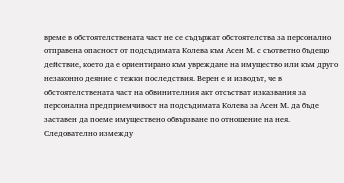време в обстоятелствената част не се съдържат обстоятелства за персонално отправена опасност от подсъдимата Колева към Асен М. с съответно бъдещо действие, което да е ориентирано към увреждане на имущество или към друго незаконно деяние с тежки последствия. Верен е и изводът, че в обстоятелствената част на обвинителния акт отсъстват изказвания за персонална предприемчивост на подсъдимата Колева за Асен М. да бъде заставен да поеме имуществено обвързване по отношение на нея. Следователно измежду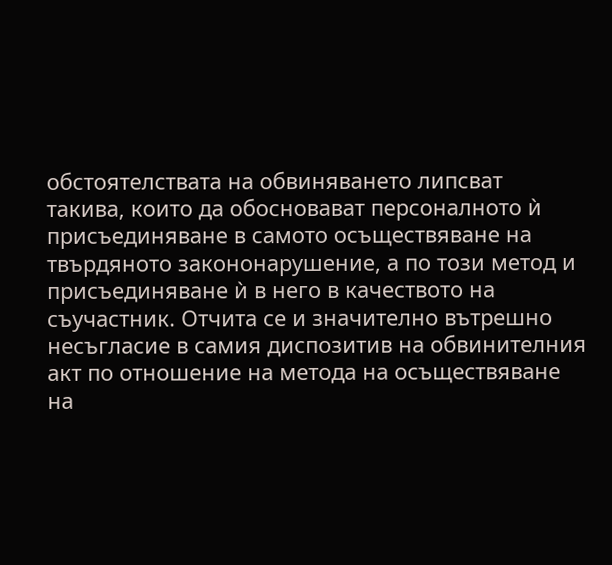обстоятелствата на обвиняването липсват такива, които да обосновават персоналното ѝ присъединяване в самото осъществяване на твърдяното закононарушение, а по този метод и присъединяване ѝ в него в качеството на съучастник. Отчита се и значително вътрешно несъгласие в самия диспозитив на обвинителния акт по отношение на метода на осъществяване на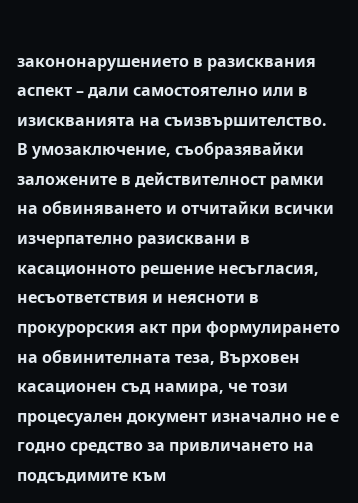закононарушението в разисквания аспект – дали самостоятелно или в изискванията на съизвършителство.
В умозаключение, съобразявайки заложените в действителност рамки на обвиняването и отчитайки всички изчерпателно разисквани в касационното решение несъгласия, несъответствия и неясноти в прокурорския акт при формулирането на обвинителната теза, Върховен касационен съд намира, че този процесуален документ изначално не е годно средство за привличането на подсъдимите към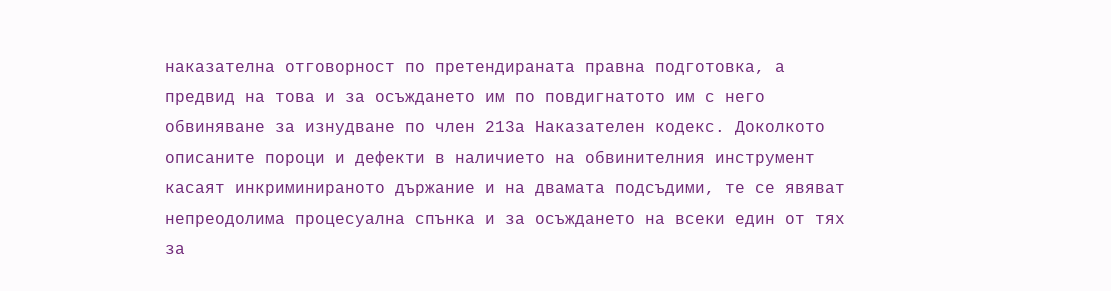наказателна отговорност по претендираната правна подготовка, а предвид на това и за осъждането им по повдигнатото им с него обвиняване за изнудване по член 213а Наказателен кодекс. Доколкото описаните пороци и дефекти в наличието на обвинителния инструмент касаят инкриминираното държание и на двамата подсъдими, те се явяват непреодолима процесуална спънка и за осъждането на всеки един от тях за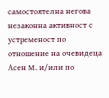самостоятелна негова незаконна активност с устременост по отношение на очевидеца Асен М. и/или по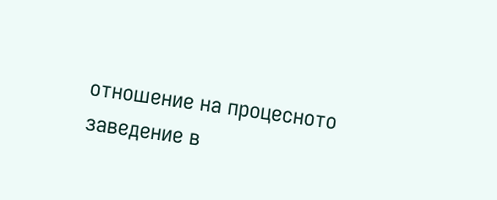отношение на процесното заведение в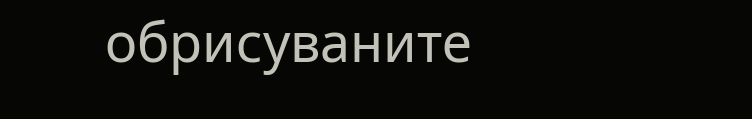обрисуваните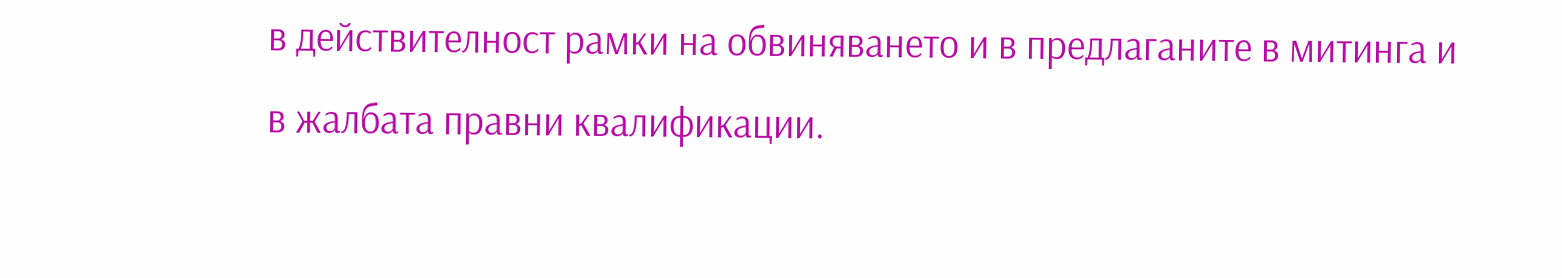в действителност рамки на обвиняването и в предлаганите в митинга и в жалбата правни квалификации.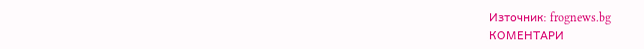Източник: frognews.bg
КОМЕНТАРИ